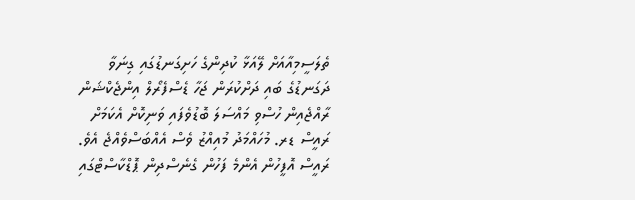ތެލަސީމިއާއަށް ލޭއަޅާ ކުދިންގެ ހަށިގަނޑުގައި ގިނަވާ ދަގަނޑުގެ ބައި ދަށްކުރަން ޖަހާ ޑެސްފެރޯލް އިންޖެކްޝަން ރާއްޖެއިން ހުސްވި މައްސަލަ ބޮޑުވެފައި ވަނިކޮށް އެކަމަށް ރައީސް ޑރ. މުހައްމަދު މުއިއްޒު ވެސް އެއްބަސްވެއްޖެ އެވެ.
ރައީސް އޮފީހުން އެންމެ ފަހުން ގެނެސްދިން ޕޮޑްކާސްޓްގައި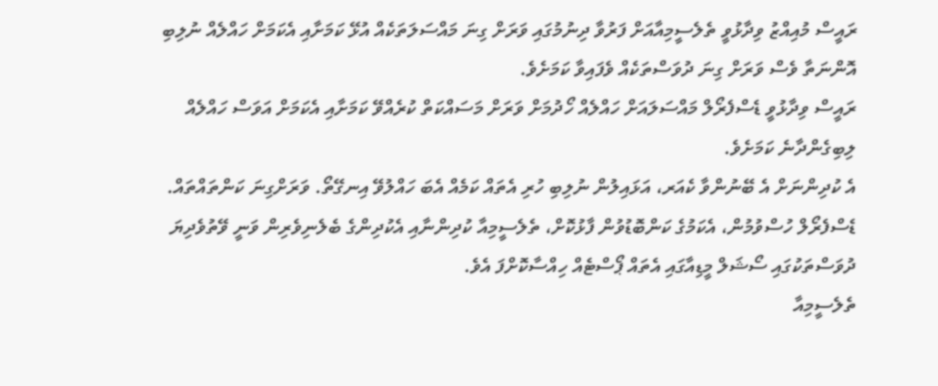ރައީސް މުއިއްޒު ވިދާޅުވީ ތެލެސީމިއާއަށް ފަރުވާ ދިނުމުގައި ވަރަށް ގިނަ މައްސަލަތަކެއް އުޅޭ ކަމަށާއި އެކަމަށް ހައްލެއް ނުލިބި އޮންނަތާ ވެސް ވަރަށް ގިނަ ދުވަސްތަކެއް ވެފައިވާ ކަމަށެވެ.
ރައީސް ވިދާޅުވީ ޑެސްފެރޯލް މައްސަލައަށް ހައްލެއް ހޯދުމަށް ވަރަށް މަސައްކަތް ކުރެއްވޭ ކަމަށާއި އެކަމަށް އަވަސް ހައްލެއް ލިބިގެންދާނެ ކަމަށެވެ.
އެ ކުދިންނަށް އެ ބޭނުންވާ ކެއަރ، އަޅައިލުން ނުލިބި ހުރި އެތައް ކަމެއް އެބަ ހައްލުވޭ އިނގޭތޯ. ވަރަށްގިނަ ކަންތައްތައް.
ޑެސްފެރޯލް ހުސްވުމުން، އެކަމުގެ ކަންބޮޑުވުން ފާޅުކޮށް، ތެލެސީމިއާ ކުދިންނާއި އެކުދިންގެ ބެލެނިވެރިން ވަނީ ވޭތުވެދިޔަ ދުވަސްތަކުގައި ސޯޝަލް މީޑިއާގައި އެތައް ޕޯސްޓެއް ހިއްސާކޮށްފަ އެވެ.
ތެލެސީމިއާ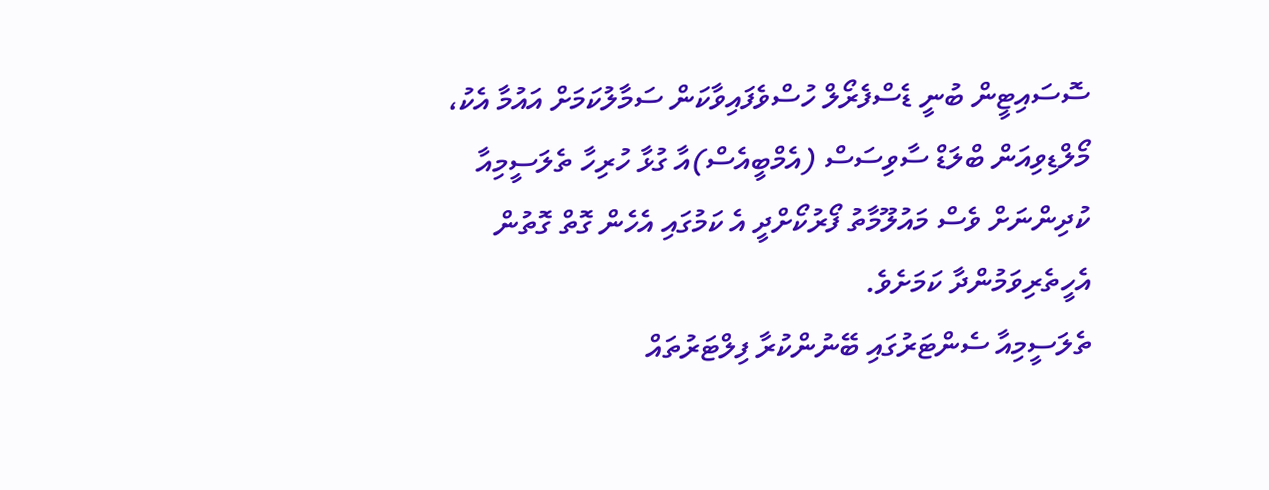ސޮސައިޓީން ބުނީ ޑެސްފެރޯލް ހުސްވެފައިވާކަން ސަމާލުކަމަށް އައުމާ އެކު، މޯލްޑިވިއަން ބްލަޑް ސާވިސަސް (އެމްބީއެސް)އާ ގުޅާ ހުރިހާ ތެލަސީމިއާ ކުދިންނަށް ވެސް މައުލޫމާތު ފޯރުކޯށްދީ އެ ކަމުގައި އެހެން ގޮތް ގޮތުން އެހީތެރިވަމުންދާ ކަމަށެވެ.
ތެލަސީމިއާ ސެންޓަރުގައި ބޭނުންކުރާ ފިލްޓަރުތައް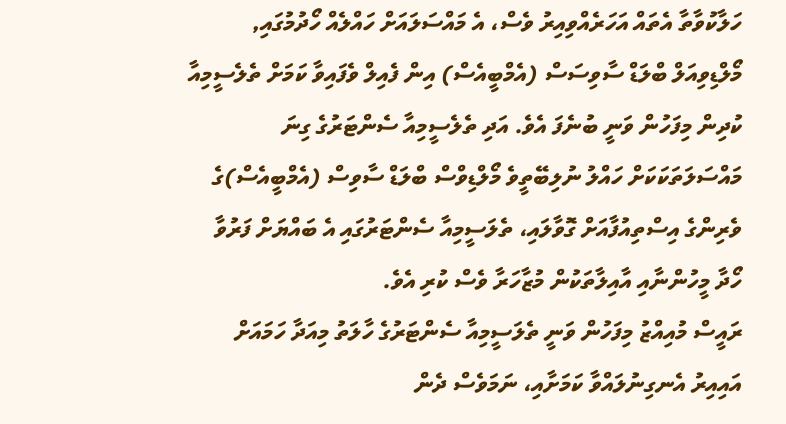ހަލާކުވާތާ އެތައް އަހަރެއްވިއިރު ވެސް، އެ މައްސަލައަށް ހައްލެއް ހޯދުމުގައި, މޯލްޑިވިއަލް ބްލަޑް ސާވިސަސް (އެމްބީއެސް) އިން ފެއިލް ވެފައިވާ ކަމަށް ތެލެސީމިއާ ކުދިން މިފަހުން ވަނީ ބުނެފަ އެވެ. އަދި ތެލެސީމިއާ ސެންޓަރުގެ ގިނަ މައްސަލަތަކަކަށް ހައްލު ނުލިބޭތީވެ މޯލްޑިވްސް ބްލަޑް ސާވިސް (އެމްބީއެސް)ގެ ވެރިންގެ އިސްތިއުފާއަށް ގޮވާލައި، ތެލަސީމިއާ ސެންޓަރުގައި އެ ބައްޔަށް ފަރުވާ ހޯދާ މީހުންނާއި އާއިލާތަކުން މުޒާހަރާ ވެސް ކުރި އެވެ.
ރައީސް މުއިއްޒު މިފަހުން ވަނީ ތެލަސީމިއާ ސެންޓަރުގެ ހާލަތު މިއަދާ ހަމައަށް އައިއިރު އެނގިނުލައްވާ ކަމަށާއި، ނަމަވެސް ދެން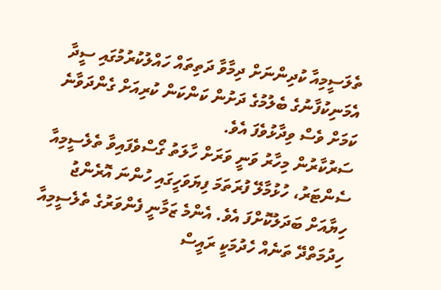ތެލަސީމިއާ ކުދިންނަށް ދިމާވާ ދަތިތައް ހައްލުކުރުމުގައި ސީދާ އެމަނިކުފާނުގެ ބެލުމުގެ ދަށުން ކަންކަން ކުރިއަށް ގެންދަވާނެ ކަމަށް ވެސް ވިދާޅުވެފަ އެވެ.
ސަރުކާރުން މިހާރު ވަނީ ވަރަށް ހާލަތު ގޯސްވެފައިވާ ތެލެސީމިއާ ސެންޓަރު، ހުޅުމާލޭ ފުރަތަމަ ފިޔަވަހީގައި ހުންނަ އޮރެންޖު ހިޔާއަށް ބަދަލުކޮށްފަ އެވެ. އެންމެ ޒަމާނީ ފެންވަރުގެ ތެލެސީމިއާ ހިދުމަތްދޭ ތަނެއް ހެދުމަކީ ރައީސް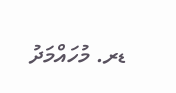ޑރ. މުހައްމަދު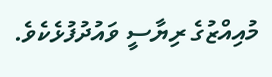މުއިއްޒުގެ ރިޔާސީ ވައުދުފުޅެކެވެ.